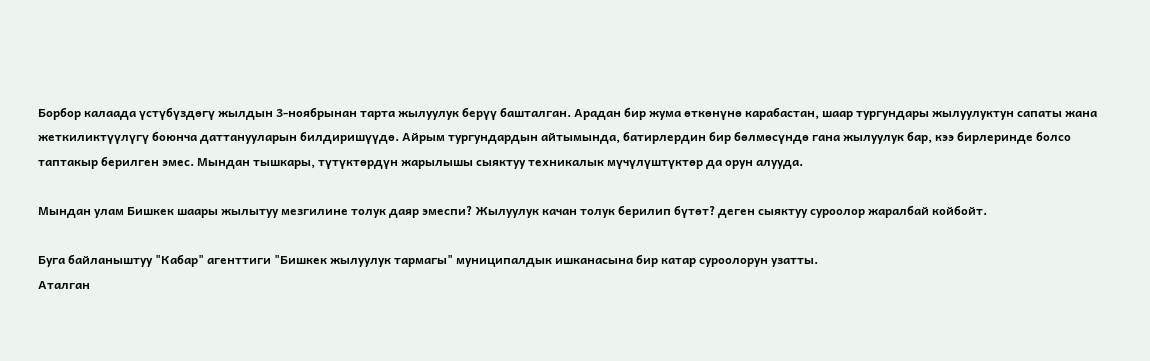Борбор калаада үстүбүздөгү жылдын 3-ноябрынан тарта жылуулук берүү башталган. Арадан бир жума өткөнүнө карабастан, шаар тургундары жылуулуктун сапаты жана жеткиликтүүлүгү боюнча даттанууларын билдиришүүдө. Айрым тургундардын айтымында, батирлердин бир бөлмөсүндө гана жылуулук бар, кээ бирлеринде болсо таптакыр берилген эмес. Мындан тышкары, түтүктөрдүн жарылышы сыяктуу техникалык мүчүлүштүктөр да орун алууда.

Мындан улам Бишкек шаары жылытуу мезгилине толук даяр эмеспи? Жылуулук качан толук берилип бүтөт? деген сыяктуу суроолор жаралбай койбойт.

Буга байланыштуу "Кабар" агенттиги "Бишкек жылуулук тармагы" муниципалдык ишканасына бир катар суроолорун узатты.
Аталган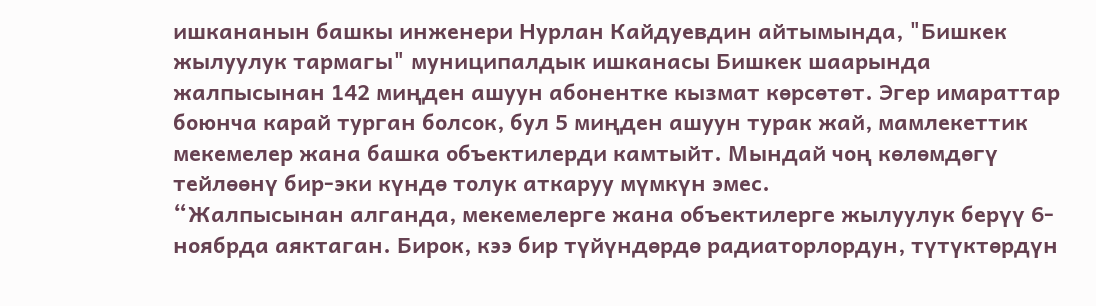ишкананын башкы инженери Нурлан Кайдуевдин айтымында, "Бишкек жылуулук тармагы" муниципалдык ишканасы Бишкек шаарында жалпысынан 142 миңден ашуун абонентке кызмат көрсөтөт. Эгер имараттар боюнча карай турган болсок, бул 5 миңден ашуун турак жай, мамлекеттик мекемелер жана башка объектилерди камтыйт. Мындай чоң көлөмдөгү тейлөөнү бир-эки күндө толук аткаруу мүмкүн эмес.
“Жалпысынан алганда, мекемелерге жана объектилерге жылуулук берүү 6-ноябрда аяктаган. Бирок, кээ бир түйүндөрдө радиаторлордун, түтүктөрдүн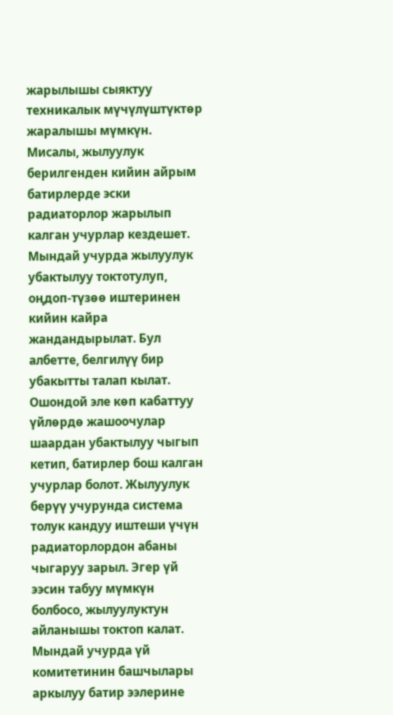жарылышы сыяктуу техникалык мүчүлүштүктөр жаралышы мүмкүн. Мисалы, жылуулук берилгенден кийин айрым батирлерде эски радиаторлор жарылып калган учурлар кездешет. Мындай учурда жылуулук убактылуу токтотулуп, оңдоп-түзөө иштеринен кийин кайра жандандырылат. Бул албетте, белгилүү бир убакытты талап кылат. Ошондой эле көп кабаттуу үйлөрдө жашоочулар шаардан убактылуу чыгып кетип, батирлер бош калган учурлар болот. Жылуулук берүү учурунда система толук кандуу иштеши үчүн радиаторлордон абаны чыгаруу зарыл. Эгер үй ээсин табуу мүмкүн болбосо, жылуулуктун айланышы токтоп калат. Мындай учурда үй комитетинин башчылары аркылуу батир ээлерине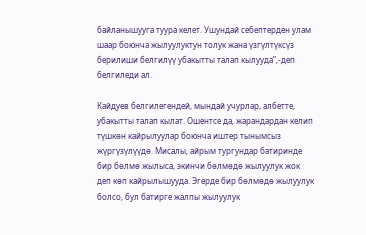байланышууга туура келет. Ушундай себептерден улам шаар боюнча жылуулуктун толук жана үзгүлтүксүз берилиши белгилүү убакытты талап кылууда”,-деп белгиледи ал.

Кайдуев белгилегендей, мындай учурлар, албетте, убакытты талап кылат. Ошентсе да, жарандардан келип түшкөн кайрылуулар боюнча иштер тынымсыз жүргүзүлүүдө. Мисалы, айрым тургундар батиринде бир бөлмө жылыса, экинчи бөлмөдө жылуулук жок деп көп кайрылышууда. Эгерде бир бөлмөдө жылуулук болсо, бул батирге жалпы жылуулук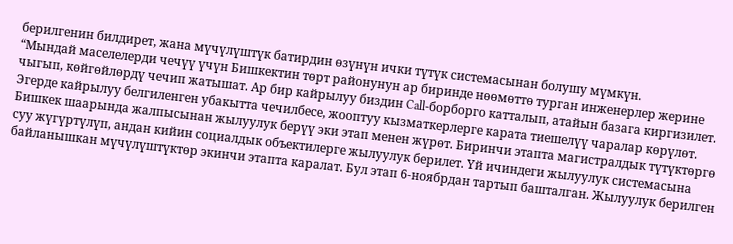берилгенин билдирет, жана мүчүлүштүк батирдин өзүнүн ички түтүк системасынан болушу мүмкүн.
“Мындай маселелерди чечүү үчүн Бишкектин төрт районунун ар биринде нөөмөттө турган инженерлер жерине чыгып, көйгөйлөрдү чечип жатышат. Ар бир кайрылуу биздин Call-борборго катталып, атайын базага киргизилет. Эгерде кайрылуу белгиленген убакытта чечилбесе, жооптуу кызматкерлерге карата тиешелүү чаралар көрүлөт. Бишкек шаарында жалпысынан жылуулук берүү эки этап менен жүрөт. Биринчи этапта магистралдык түтүктөргө суу жүгүртүлүп, андан кийин социалдык объектилерге жылуулук берилет. Үй ичиндеги жылуулук системасына байланышкан мүчүлүштүктөр экинчи этапта каралат. Бул этап 6-ноябрдан тартып башталган. Жылуулук берилген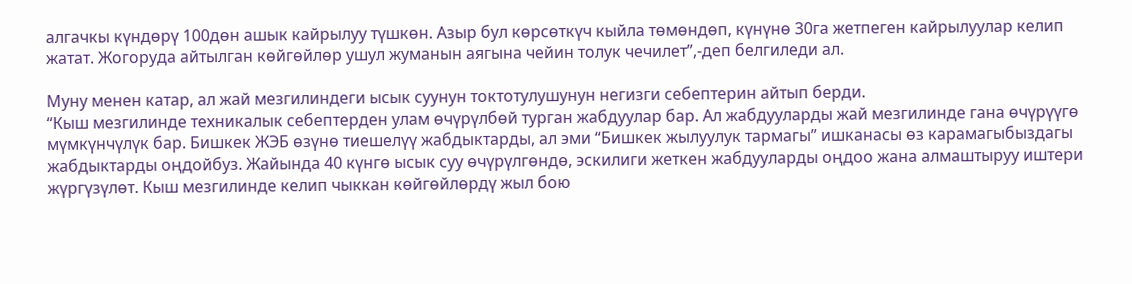алгачкы күндөрү 100дөн ашык кайрылуу түшкөн. Азыр бул көрсөткүч кыйла төмөндөп, күнүнө 30га жетпеген кайрылуулар келип жатат. Жогоруда айтылган көйгөйлөр ушул жуманын аягына чейин толук чечилет”,-деп белгиледи ал.

Муну менен катар, ал жай мезгилиндеги ысык суунун токтотулушунун негизги себептерин айтып берди.
“Кыш мезгилинде техникалык себептерден улам өчүрүлбөй турган жабдуулар бар. Ал жабдууларды жай мезгилинде гана өчүрүүгө мүмкүнчүлүк бар. Бишкек ЖЭБ өзүнө тиешелүү жабдыктарды, ал эми “Бишкек жылуулук тармагы” ишканасы өз карамагыбыздагы жабдыктарды оңдойбуз. Жайында 40 күнгө ысык суу өчүрүлгөндө, эскилиги жеткен жабдууларды оңдоо жана алмаштыруу иштери жүргүзүлөт. Кыш мезгилинде келип чыккан көйгөйлөрдү жыл бою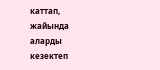каттап, жайында аларды кезектеп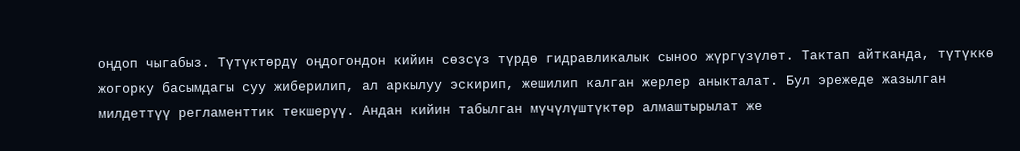оңдоп чыгабыз. Түтүктөрдү оңдогондон кийин сөзсүз түрдө гидравликалык сыноо жүргүзүлөт. Тактап айтканда, түтүккө жогорку басымдагы суу жиберилип, ал аркылуу эскирип, жешилип калган жерлер аныкталат. Бул эрежеде жазылган милдеттүү регламенттик текшерүү. Андан кийин табылган мүчүлүштүктөр алмаштырылат же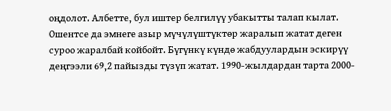оңдолот. Албетте, бул иштер белгилүү убакытты талап кылат. Ошентсе да эмнеге азыр мүчүлүштүктөр жаралып жатат деген суроо жаралбай койбойт. Бүгүнкү күндө жабдуулардын эскирүү деңгээли 69,2 пайызды түзүп жатат. 1990-жылдардан тарта 2000-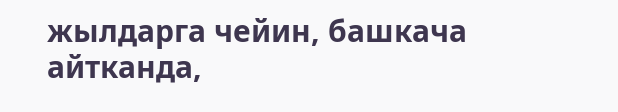жылдарга чейин, башкача айтканда,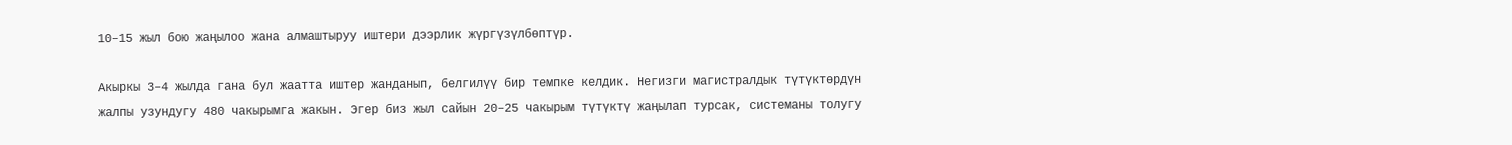10–15 жыл бою жаңылоо жана алмаштыруу иштери дээрлик жүргүзүлбөптүр.

Акыркы 3–4 жылда гана бул жаатта иштер жанданып, белгилүү бир темпке келдик. Негизги магистралдык түтүктөрдүн жалпы узундугу 480 чакырымга жакын. Эгер биз жыл сайын 20–25 чакырым түтүктү жаңылап турсак, системаны толугу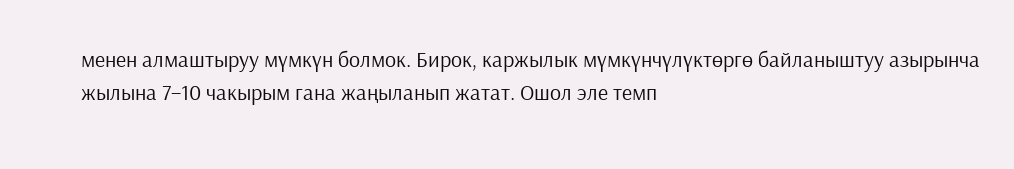менен алмаштыруу мүмкүн болмок. Бирок, каржылык мүмкүнчүлүктөргө байланыштуу азырынча жылына 7–10 чакырым гана жаңыланып жатат. Ошол эле темп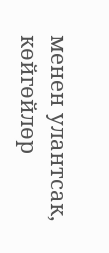менен улантсак, көйгөйлөр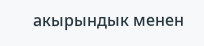акырындык менен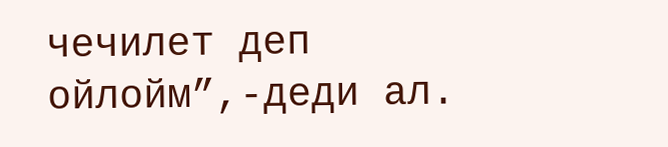чечилет деп ойлойм”,-деди ал.